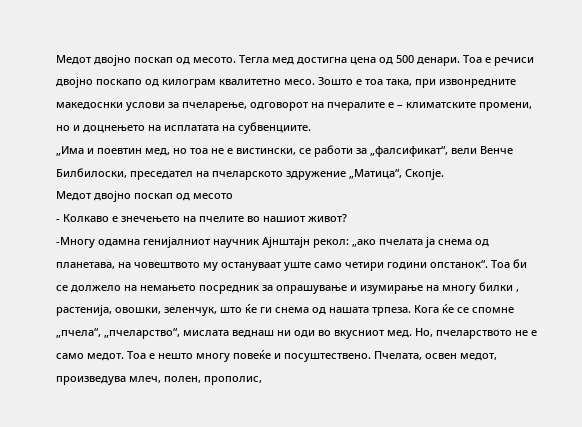Медот двојно поскап од месото. Тегла мед достигна цена од 500 денари. Тоа е речиси двојно поскапо од килограм квалитетно месо. Зошто е тоа така, при извонредните македоснки услови за пчеларење, одговорот на пчералите е – климатските промени, но и доцнењето на исплатата на субвенциите.
„Има и поевтин мед, но тоа не е вистински, се работи за „фалсификат“, вели Венче Билбилоски, преседател на пчеларското здружение „Матица“, Скопје.
Медот двојно поскап од месото
- Колкаво е знечењето на пчелите во нашиот живот?
-Многу одамна генијалниот научник Ајнштајн рекол: „ако пчелата ја снема од планетава, на човештвото му остануваат уште само четири години опстанок“. Тоа би се должело на немањето посредник за опрашување и изумирање на многу билки , растенија, овошки, зеленчук, што ќе ги снема од нашата трпеза. Кога ќе се спомне „пчела“, „пчеларство“, мислата веднаш ни оди во вкусниот мед. Но, пчеларството не е само медот. Тоа е нешто многу повеќе и посуштествено. Пчелата, освен медот, произведува млеч, полен, прополис,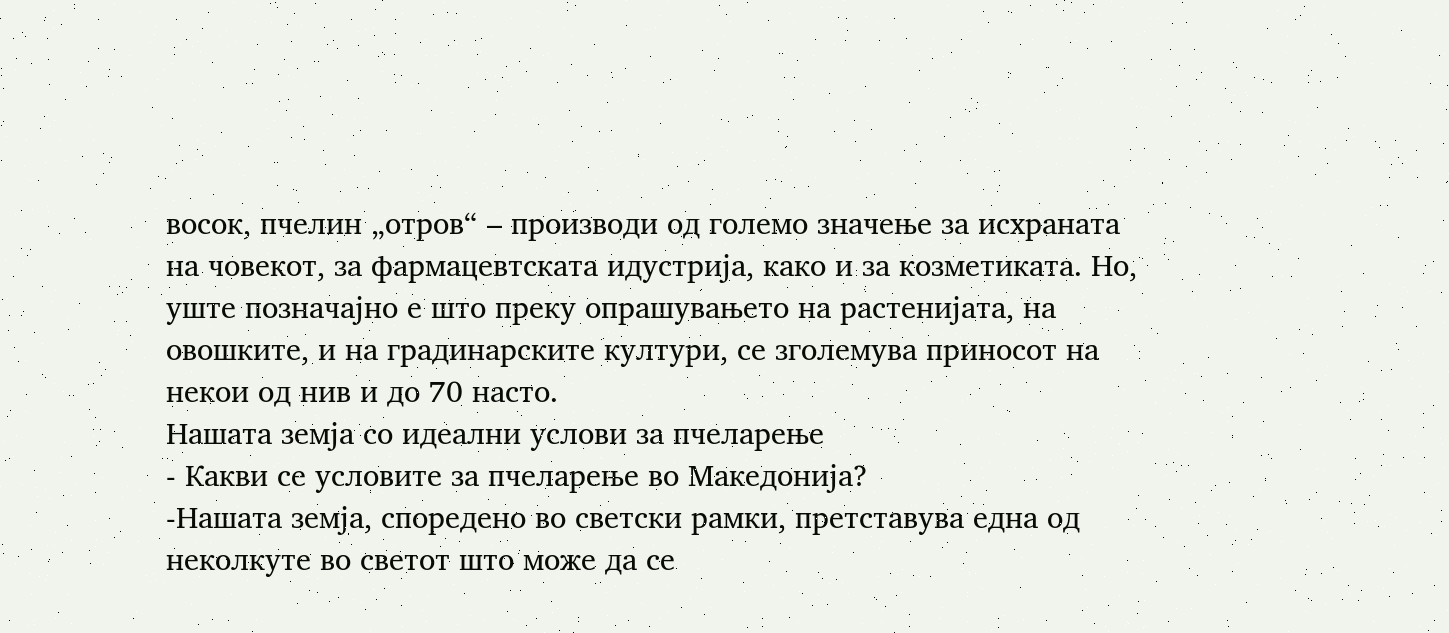восок, пчелин „отров“ – производи од големо значење за исхраната на човекот, за фармацевтската идустрија, како и за козметиката. Но, уште позначајно е што преку опрашувањето на растенијата, на овошките, и на градинарските култури, се зголемува приносот на некои од нив и до 70 насто.
Нашата земја со идеални услови за пчеларење
- Какви се условите за пчеларење во Македонија?
-Нашата земја, споредено во светски рамки, претставува една од неколкуте во светот што може да се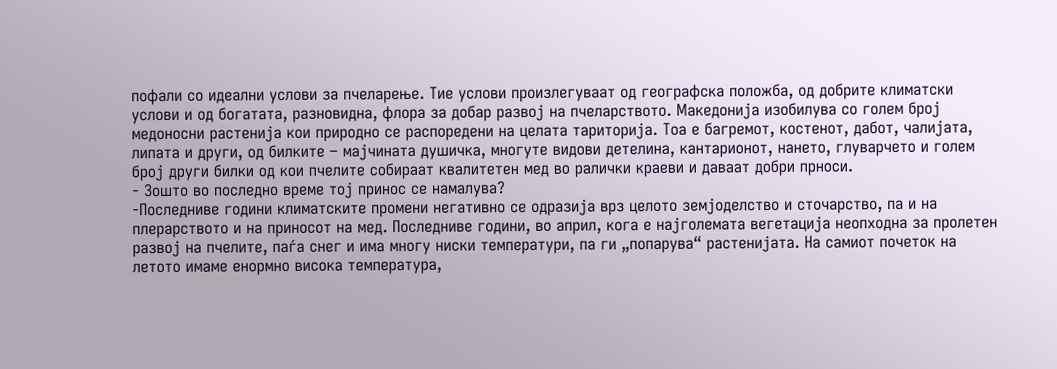пофали со идеални услови за пчеларење. Тие услови произлегуваат од географска положба, од добрите климатски услови и од богатата, разновидна, флора за добар развој на пчеларството. Македонија изобилува со голем број медоносни растенија кои природно се распоредени на целата тариторија. Тоа е багремот, костенот, дабот, чалијата, липата и други, од билките – мајчината душичка, многуте видови детелина, кантарионот, нането, глуварчето и голем број други билки од кои пчелите собираат квалитетен мед во ралички краеви и даваат добри прноси.
- Зошто во последно време тој принос се намалува?
-Последниве години климатските промени негативно се одразија врз целото земјоделство и сточарство, па и на плерарството и на приносот на мед. Последниве години, во април, кога е најголемата вегетација неопходна за пролетен развој на пчелите, паѓа снег и има многу ниски температури, па ги „попарува“ растенијата. На самиот почеток на летото имаме енормно висока температура,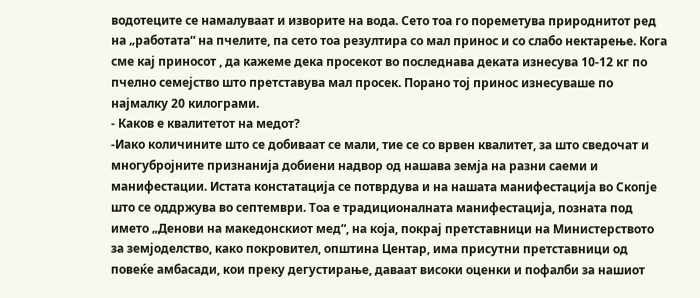водотеците се намалуваат и изворите на вода. Сето тоа го пореметува природнитот ред на „работата“ на пчелите, па сето тоа резултира со мал принос и со слабо нектарење. Кога сме кај приносот , да кажеме дека просекот во последнава деката изнесува 10-12 кг по пчелно семејство што претставува мал просек. Порано тој принос изнесуваше по најмалку 20 килограми.
- Каков е квалитетот на медот?
-Иако количините што се добиваат се мали, тие се со врвен квалитет, за што сведочат и многубројните признанија добиени надвор од нашава земја на разни саеми и манифестации. Истата констатација се потврдува и на нашата манифестација во Скопје што се оддржува во септември. Тоа е традиционалната манифестација, позната под името „Денови на македонскиот мед“, на која, покрај претставници на Министерството за земјоделство, како покровител, општина Центар, има присутни претставници од повеќе амбасади, кои преку дегустирање, даваат високи оценки и пофалби за нашиот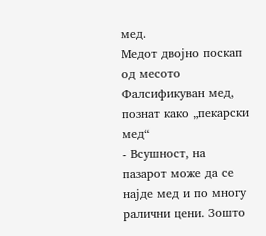мед.
Медот двојно поскап од месото
Фалсификуван мед, познат како „пекарски мед“
- Всушност, на пазарот може да се најде мед и по многу ралични цени. Зошто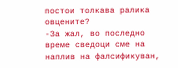постои толкава ралика овцените?
-За жал, во последно време сведоци сме на наплив на фалсификуван,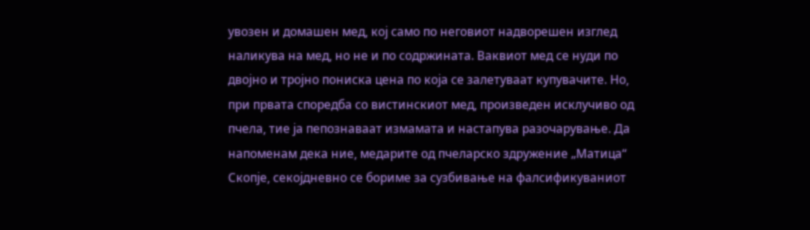увозен и домашен мед, кој само по неговиот надворешен изглед наликува на мед, но не и по содржината. Ваквиот мед се нуди по двојно и тројно пониска цена по која се залетуваат купувачите. Но, при првата споредба со вистинскиот мед, произведен исклучиво од пчела, тие ја пепознаваат измамата и настапува разочарување. Да напоменам дека ние, медарите од пчеларско здружение „Матица“ Скопје, секојдневно се бориме за сузбивање на фалсификуваниот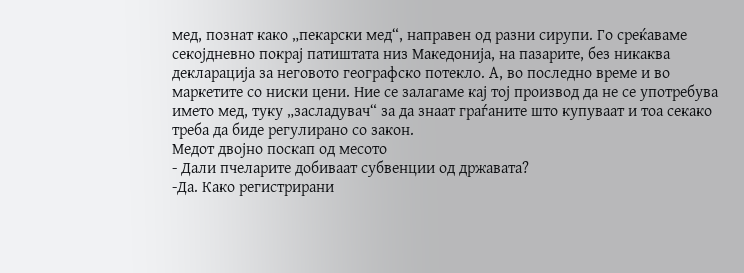мед, познат како „пекарски мед“, направен од разни сирупи. Го среќаваме секојдневно покрај патиштата низ Македонија, на пазарите, без никаква декларација за неговото географско потекло. А, во последно време и во маркетите со ниски цени. Ние се залагаме кај тој производ да не се употребува името мед, туку „засладувач“ за да знаат граѓаните што купуваат и тоа секако треба да биде регулирано со закон.
Медот двојно поскап од месото
- Дали пчеларите добиваат субвенции од државата?
-Да. Како регистрирани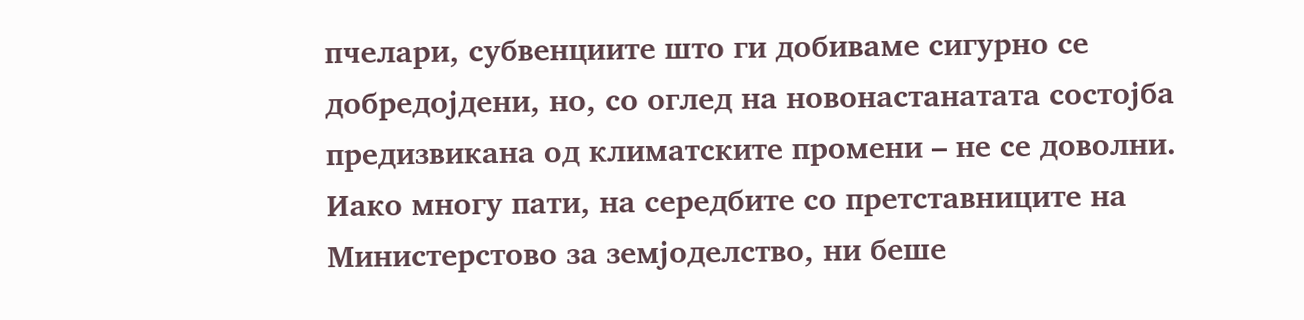пчелари, субвенциите што ги добиваме сигурно се добредојдени, но, со оглед на новонастанатата состојба предизвикана од климатските промени – не се доволни. Иако многу пати, на середбите со претставниците на Министерстово за земјоделство, ни беше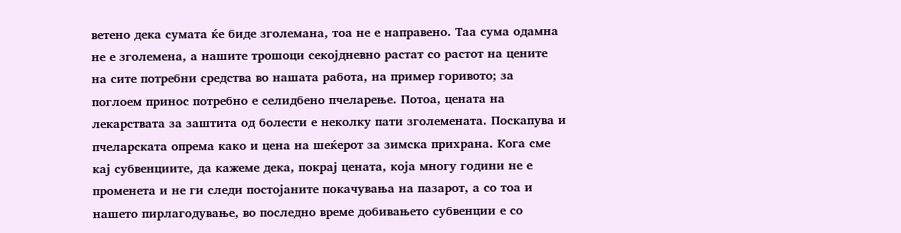ветено дека сумата ќе биде зголемана, тоа не е направено. Таа сума одамна не е зголемена, а нашите трошоци секојдневно растат со растот на цените на сите потребни средства во нашата работа, на пример горивото; за поглоем принос потребно е селидбено пчеларење. Потоа, цената на лекарствата за заштита од болести е неколку пати зголемената. Поскапува и пчеларската опрема како и цена на шеќерот за зимска прихрана. Кога сме кај субвенциите, да кажеме дека, покрај цената, која многу години не е променета и не ги следи постојаните покачувања на пазарот, а со тоа и нашето пирлагодување, во последно време добивањето субвенции е со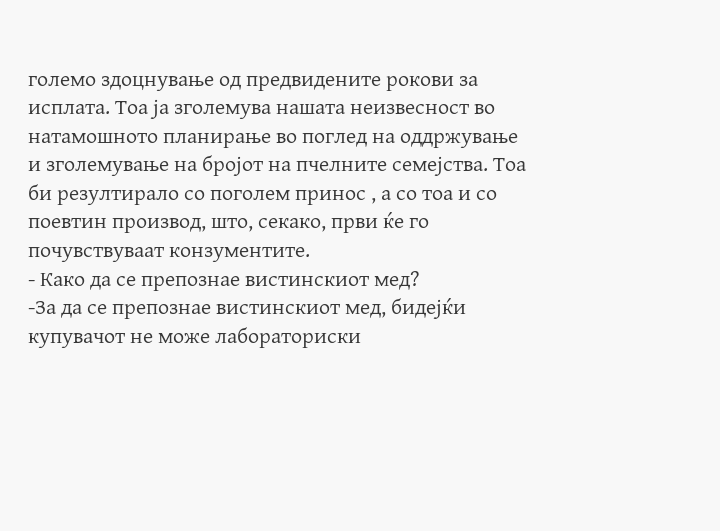големо здоцнување од предвидените рокови за исплата. Тоа ја зголемува нашата неизвесност во натамошното планирање во поглед на оддржување и зголемување на бројот на пчелните семејства. Тоа би резултирало со поголем принос , а со тоа и со поевтин производ, што, секако, први ќе го почувствуваат конзументите.
- Како да се препознае вистинскиот мед?
-За да се препознае вистинскиот мед, бидејќи купувачот не може лабораториски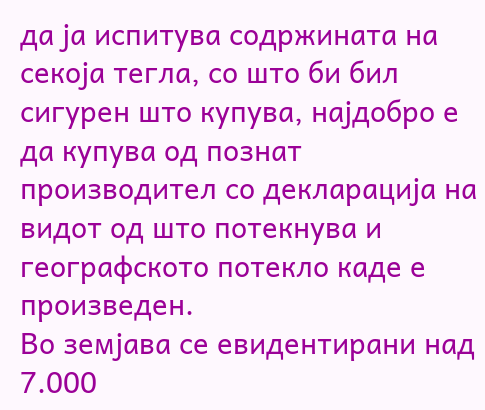да ја испитува содржината на секоја тегла, со што би бил сигурен што купува, најдобро е да купува од познат производител со декларација на видот од што потекнува и географското потекло каде е произведен.
Во земјава се евидентирани над 7.000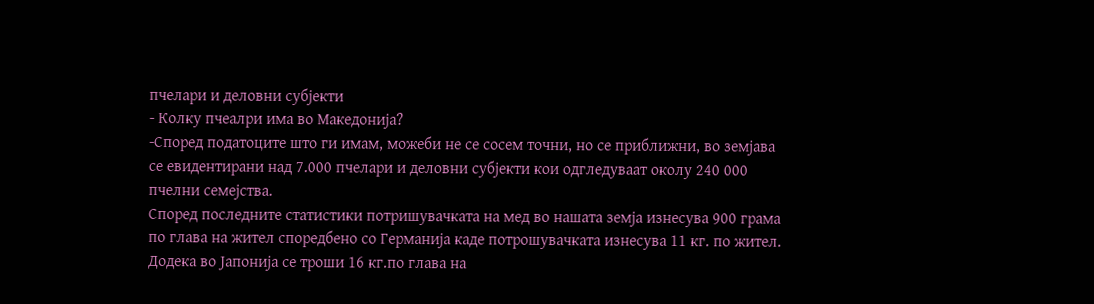пчелари и деловни субјекти
- Колку пчеалри има во Македонија?
-Според податоците што ги имам, можеби не се сосем точни, но се приближни, во земјава се евидентирани над 7.000 пчелари и деловни субјекти кои одгледуваат околу 240 000 пчелни семејства.
Според последните статистики потришувачката на мед во нашата земја изнесува 900 грама по глава на жител споредбено со Германија каде потрошувачката изнесува 11 кг. по жител. Додека во Јапонија се троши 16 кг.по глава на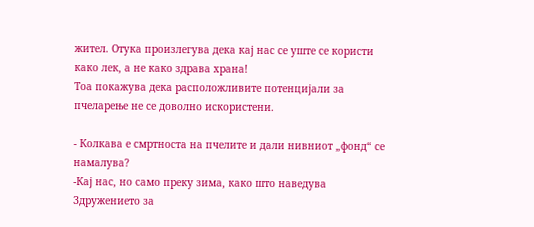жител. Отука произлегува дека кај нас се уште се користи како лек, а не како здрава храна!
Тоа покажува дека расположливите потенцијали за пчеларење не се доволно искористени.

- Колкава е смртноста на пчелите и дали нивниот „фонд“ се намалува?
-Кај нас, но само преку зима, како што наведува Здружението за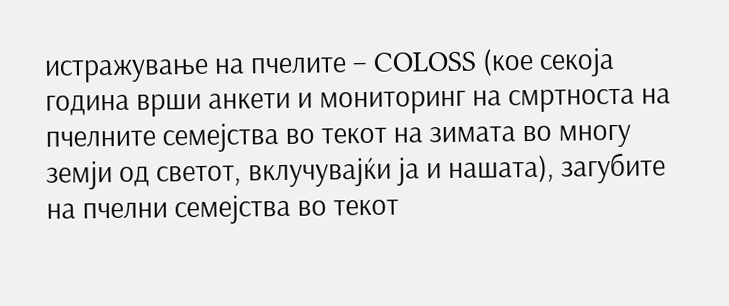истражување на пчелите – COLOSS (кое секоја година врши анкети и мониторинг на смртноста на пчелните семејства во текот на зимата во многу земји од светот, вклучувајќи ја и нашата), загубите на пчелни семејства во текот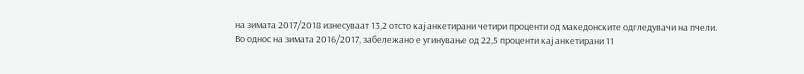на зимата 2017/2018 изнесуваат 13,2 отсто кај анкетирани четири проценти од македонските одгледувачи на пчели. Во однос на зимата 2016/2017, забележано е угинување од 22,5 проценти кај анкетирани 11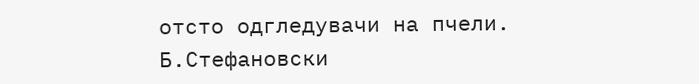отсто одгледувачи на пчели.
Б.Стефановски